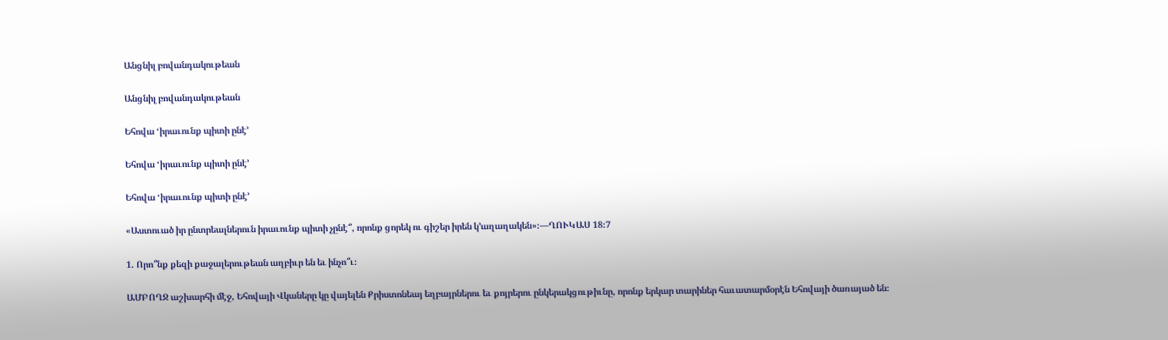Անցնիլ բովանդակութեան

Անցնիլ բովանդակութեան

Եհովա ‘իրաւունք պիտի ընէ’

Եհովա ‘իրաւունք պիտի ընէ’

Եհովա ‘իրաւունք պիտի ընէ’

«Աստուած իր ընտրեալներուն իրաւունք պիտի չընէ՞, որոնք ցորեկ ու գիշեր իրեն կ’աղաղակեն»։—ՂՈՒԿԱՍ 18։7

1. Որո՞նք քեզի քաջալերութեան աղբիւր են եւ ինչո՞ւ։

ԱՄԲՈՂՋ աշխարհի մէջ, Եհովայի Վկաները կը վայելեն Քրիստոնեայ եղբայրներու եւ քոյրերու ընկերակցութիւնը, որոնք երկար տարիներ հաւատարմօրէն Եհովայի ծառայած են։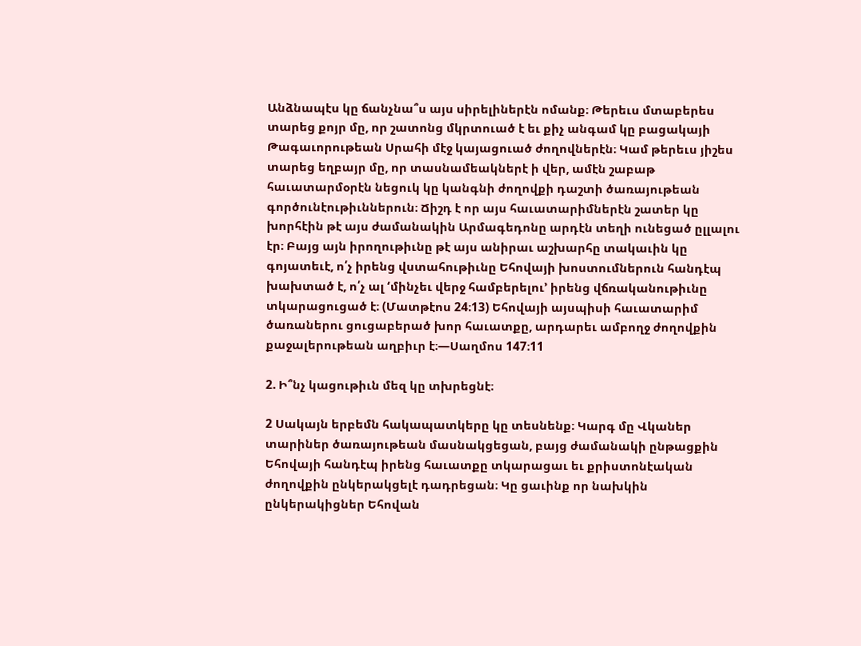Անձնապէս կը ճանչնա՞ս այս սիրելիներէն ոմանք։ Թերեւս մտաբերես տարեց քոյր մը, որ շատոնց մկրտուած է եւ քիչ անգամ կը բացակայի Թագաւորութեան Սրահի մէջ կայացուած ժողովներէն։ Կամ թերեւս յիշես տարեց եղբայր մը, որ տասնամեակներէ ի վեր, ամէն շաբաթ հաւատարմօրէն նեցուկ կը կանգնի ժողովքի դաշտի ծառայութեան գործունէութիւններուն։ Ճիշդ է որ այս հաւատարիմներէն շատեր կը խորհէին թէ այս ժամանակին Արմագեդոնը արդէն տեղի ունեցած ըլլալու էր։ Բայց այն իրողութիւնը թէ այս անիրաւ աշխարհը տակաւին կը գոյատեւէ, ո՛չ իրենց վստահութիւնը Եհովայի խոստումներուն հանդէպ խախտած է, ո՛չ ալ ‘մինչեւ վերջ համբերելու’ իրենց վճռականութիւնը տկարացուցած է։ (Մատթէոս 24։13) Եհովայի այսպիսի հաւատարիմ ծառաներու ցուցաբերած խոր հաւատքը, արդարեւ ամբողջ ժողովքին քաջալերութեան աղբիւր է։—Սաղմոս 147։11

2. Ի՞նչ կացութիւն մեզ կը տխրեցնէ։

2 Սակայն երբեմն հակապատկերը կը տեսնենք։ Կարգ մը Վկաներ տարիներ ծառայութեան մասնակցեցան, բայց ժամանակի ընթացքին Եհովայի հանդէպ իրենց հաւատքը տկարացաւ եւ քրիստոնէական ժողովքին ընկերակցելէ դադրեցան։ Կը ցաւինք որ նախկին ընկերակիցներ Եհովան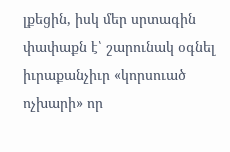լքեցին, իսկ մեր սրտագին փափաքն է՝ շարունակ օգնել իւրաքանչիւր «կորսուած ոչխարի» որ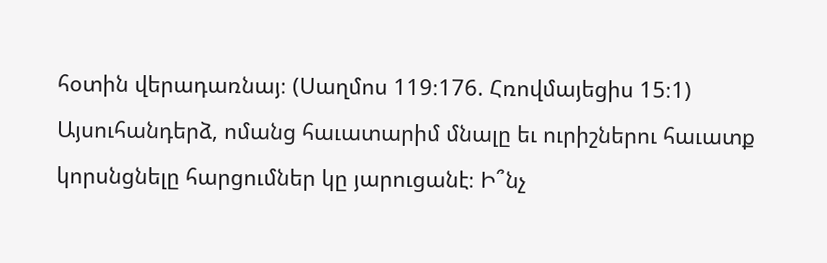հօտին վերադառնայ։ (Սաղմոս 119։176. Հռովմայեցիս 15։1) Այսուհանդերձ, ոմանց հաւատարիմ մնալը եւ ուրիշներու հաւատք կորսնցնելը հարցումներ կը յարուցանէ։ Ի՞նչ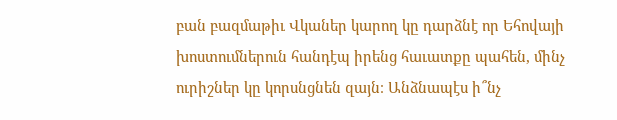բան բազմաթիւ Վկաներ կարող կը դարձնէ որ Եհովայի խոստումներուն հանդէպ իրենց հաւատքը պահեն, մինչ ուրիշներ կը կորսնցնեն զայն։ Անձնապէս ի՞նչ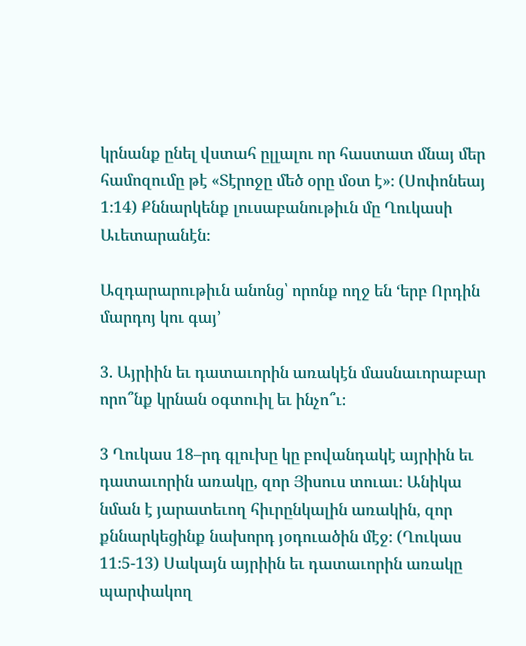կրնանք ընել վստահ ըլլալու որ հաստատ մնայ մեր համոզումը թէ «Տէրոջը մեծ օրը մօտ է»։ (Սոփոնեայ 1։14) Քննարկենք լուսաբանութիւն մը Ղուկասի Աւետարանէն։

Ազդարարութիւն անոնց՝ որոնք ողջ են ‘երբ Որդին մարդոյ կու գայ’

3. Այրիին եւ դատաւորին առակէն մասնաւորաբար որո՞նք կրնան օգտուիլ եւ ինչո՞ւ։

3 Ղուկաս 18–րդ գլուխը կը բովանդակէ այրիին եւ դատաւորին առակը, զոր Յիսուս տուաւ։ Անիկա նման է յարատեւող հիւրընկալին առակին, զոր քննարկեցինք նախորդ յօդուածին մէջ։ (Ղուկաս 11։5-13) Սակայն այրիին եւ դատաւորին առակը պարփակող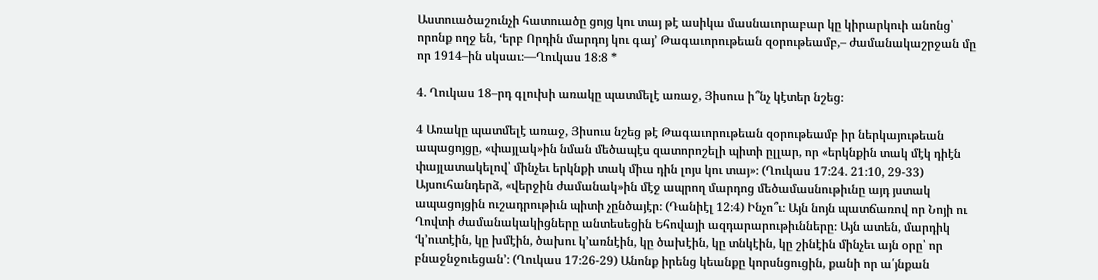Աստուածաշունչի հատուածը ցոյց կու տայ թէ ասիկա մասնաւորաբար կը կիրարկուի անոնց՝ որոնք ողջ են, ‘երբ Որդին մարդոյ կու գայ’ Թագաւորութեան զօրութեամբ,– ժամանակաշրջան մը որ 1914–ին սկսաւ։—Ղուկաս 18։8 *

4. Ղուկաս 18–րդ գլուխի առակը պատմելէ առաջ, Յիսուս ի՞նչ կէտեր նշեց։

4 Առակը պատմելէ առաջ, Յիսուս նշեց թէ Թագաւորութեան զօրութեամբ իր ներկայութեան ապացոյցը, «փայլակ»ին նման մեծապէս զատորոշելի պիտի ըլլար, որ «երկնքին տակ մէկ դիէն փայլատակելով՝ մինչեւ երկնքի տակ միւս դին լոյս կու տայ»։ (Ղուկաս 17։24. 21։10, 29-33) Այսուհանդերձ, «վերջին ժամանակ»ին մէջ ապրող մարդոց մեծամասնութիւնը այդ յստակ ապացոյցին ուշադրութիւն պիտի չընծայէր։ (Դանիէլ 12։4) Ինչո՞ւ։ Այն նոյն պատճառով որ Նոյի ու Ղովտի ժամանակակիցները անտեսեցին Եհովայի ազդարարութիւնները։ Այն ատեն, մարդիկ ‘կ’ուտէին, կը խմէին, ծախու կ’առնէին, կը ծախէին, կը տնկէին, կը շինէին մինչեւ այն օրը՝ որ բնաջնջուեցան’։ (Ղուկաս 17։26-29) Անոնք իրենց կեանքը կորսնցուցին, քանի որ ա՛յնքան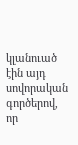կլանուած էին այդ սովորական գործերով, որ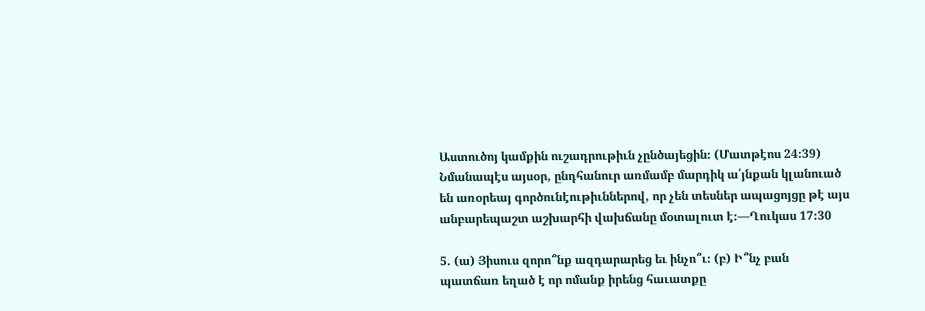Աստուծոյ կամքին ուշադրութիւն չընծայեցին։ (Մատթէոս 24։39) Նմանապէս այսօր, ընդհանուր առմամբ մարդիկ ա՛յնքան կլանուած են առօրեայ գործունէութիւններով, որ չեն տեսներ ապացոյցը թէ այս անբարեպաշտ աշխարհի վախճանը մօտալուտ է։—Ղուկաս 17։30

5. (ա) Յիսուս զորո՞նք ազդարարեց եւ ինչո՞ւ։ (բ) Ի՞նչ բան պատճառ եղած է որ ոմանք իրենց հաւատքը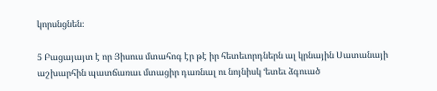կորսնցնեն։

5 Բացայայտ է որ Յիսուս մտահոգ էր թէ իր հետեւորդներն ալ կրնային Սատանայի աշխարհին պատճառաւ մտացիր դառնալ ու նոյնիսկ ‘ետեւ ձգուած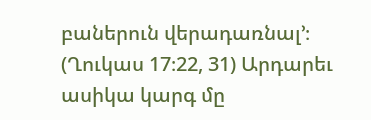բաներուն վերադառնալ’։ (Ղուկաս 17։22, 31) Արդարեւ ասիկա կարգ մը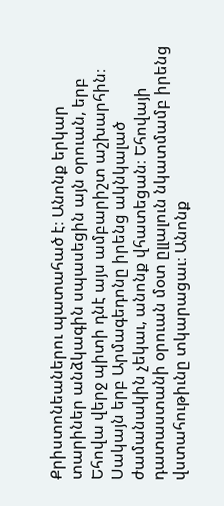Քրիստոնեաներու պատահած է։ Անոնք երկար տարիներ անձկագին սպասեցին այն օրուան, երբ Եհովա վերջ պիտի դնէ այս ամբարիշտ աշխարհին։ Սակայն երբ Արմագեդոնը իրենց ակնկալած ժամանակին չեկաւ, անոնք վհատեցան։ Եհովայի դատաստանի օրուան մօտ ըլլալուն նկատմամբ իրենց վստահութիւնը տկարացաւ։ Անոնք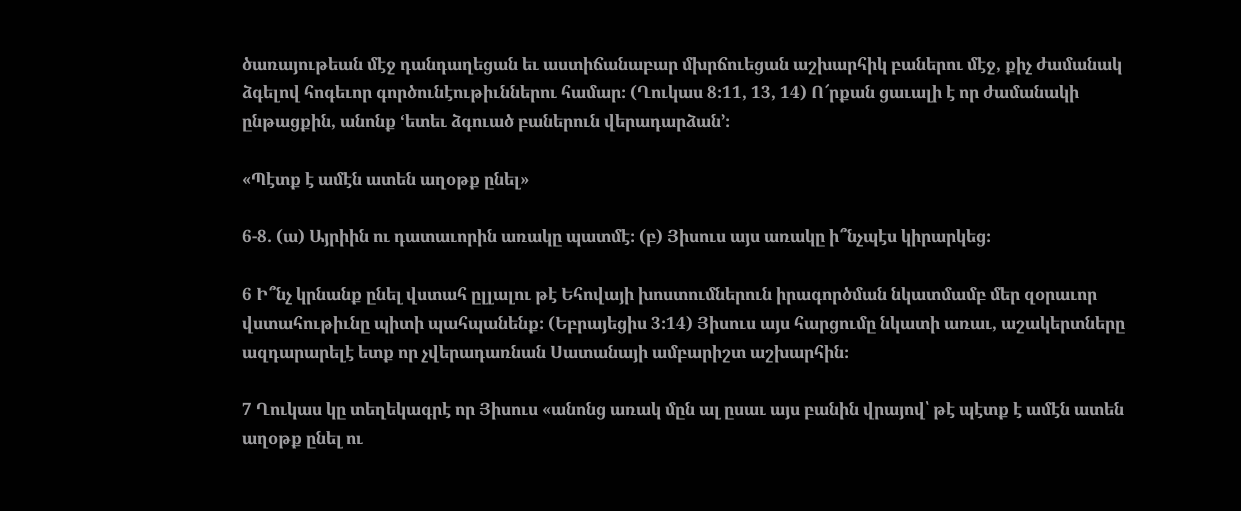ծառայութեան մէջ դանդաղեցան եւ աստիճանաբար մխրճուեցան աշխարհիկ բաներու մէջ, քիչ ժամանակ ձգելով հոգեւոր գործունէութիւններու համար։ (Ղուկաս 8։11, 13, 14) Ո՜րքան ցաւալի է որ ժամանակի ընթացքին, անոնք ‘ետեւ ձգուած բաներուն վերադարձան’։

«Պէտք է ամէն ատեն աղօթք ընել»

6-8. (ա) Այրիին ու դատաւորին առակը պատմէ։ (բ) Յիսուս այս առակը ի՞նչպէս կիրարկեց։

6 Ի՞նչ կրնանք ընել վստահ ըլլալու թէ Եհովայի խոստումներուն իրագործման նկատմամբ մեր զօրաւոր վստահութիւնը պիտի պահպանենք։ (Եբրայեցիս 3։14) Յիսուս այս հարցումը նկատի առաւ, աշակերտները ազդարարելէ ետք որ չվերադառնան Սատանայի ամբարիշտ աշխարհին։

7 Ղուկաս կը տեղեկագրէ որ Յիսուս «անոնց առակ մըն ալ ըսաւ այս բանին վրայով՝ թէ պէտք է ամէն ատեն աղօթք ընել ու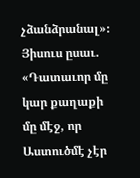չձանձրանալ»։ Յիսուս ըսաւ. «Դատաւոր մը կար քաղաքի մը մէջ, որ Աստուծմէ չէր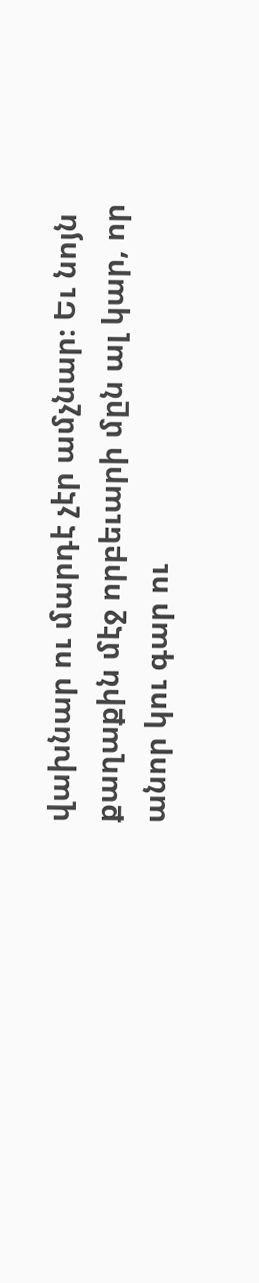վախնար ու մարդէ չէր ամչնար։ Եւ նոյն քաղաքին մէջ որբեւարի մըն ալ կար, որ անոր կու գար ու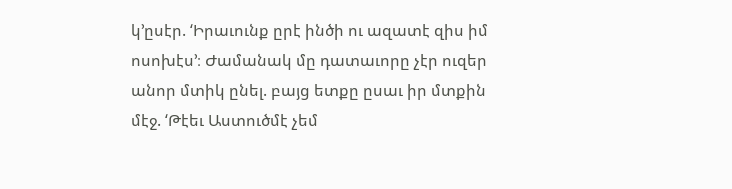կ’ըսէր. ‘Իրաւունք ըրէ ինծի ու ազատէ զիս իմ ոսոխէս’։ Ժամանակ մը դատաւորը չէր ուզեր անոր մտիկ ընել. բայց ետքը ըսաւ իր մտքին մէջ. ‘Թէեւ Աստուծմէ չեմ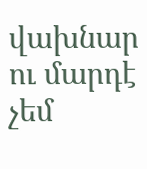վախնար ու մարդէ չեմ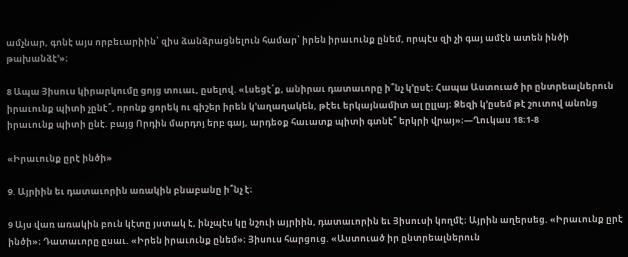ամչնար, գոնէ այս որբեւարիին՝ զիս ձանձրացնելուն համար՝ իրեն իրաւունք ընեմ, որպէս զի չի գայ ամէն ատեն ինծի թախանձէ’»։

8 Ապա Յիսուս կիրարկումը ցոյց տուաւ, ըսելով. «Լսեցէ՛ք, անիրաւ դատաւորը ի՞նչ կ’ըսէ։ Հապա Աստուած իր ընտրեալներուն իրաւունք պիտի չընէ՞, որոնք ցորեկ ու գիշեր իրեն կ’աղաղակեն, թէեւ երկայնամիտ ալ ըլլայ։ Ձեզի կ’ըսեմ թէ շուտով անոնց իրաւունք պիտի ընէ. բայց Որդին մարդոյ երբ գայ, արդեօք հաւատք պիտի գտնէ՞ երկրի վրայ»։—Ղուկաս 18։1-8

«Իրաւունք ըրէ ինծի»

9. Այրիին եւ դատաւորին առակին բնաբանը ի՞նչ է։

9 Այս վառ առակին բուն կէտը յստակ է, ինչպէս կը նշուի այրիին, դատաւորին եւ Յիսուսի կողմէ։ Այրին աղերսեց. «Իրաւունք ըրէ ինծի»։ Դատաւորը ըսաւ. «Իրեն իրաւունք ընեմ»։ Յիսուս հարցուց. «Աստուած իր ընտրեալներուն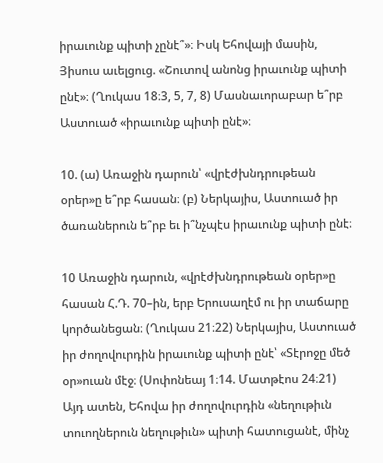իրաւունք պիտի չընէ՞»։ Իսկ Եհովայի մասին, Յիսուս աւելցուց. «Շուտով անոնց իրաւունք պիտի ընէ»։ (Ղուկաս 18։3, 5, 7, 8) Մասնաւորաբար ե՞րբ Աստուած «իրաւունք պիտի ընէ»։

10. (ա) Առաջին դարուն՝ «վրէժխնդրութեան օրեր»ը ե՞րբ հասան։ (բ) Ներկայիս, Աստուած իր ծառաներուն ե՞րբ եւ ի՞նչպէս իրաւունք պիտի ընէ։

10 Առաջին դարուն, «վրէժխնդրութեան օրեր»ը հասան Հ.Դ. 70–ին, երբ Երուսաղէմ ու իր տաճարը կործանեցան։ (Ղուկաս 21։22) Ներկայիս, Աստուած իր ժողովուրդին իրաւունք պիտի ընէ՝ «Տէրոջը մեծ օր»ուան մէջ։ (Սոփոնեայ 1։14. Մատթէոս 24։21) Այդ ատեն, Եհովա իր ժողովուրդին «նեղութիւն տուողներուն նեղութիւն» պիտի հատուցանէ, մինչ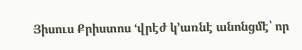Յիսուս Քրիստոս ‘վրէժ կ’առնէ անոնցմէ՝ որ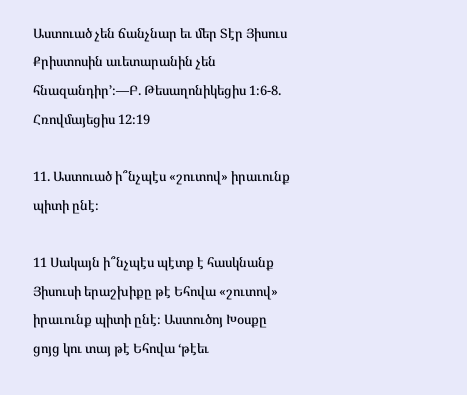Աստուած չեն ճանչնար եւ մեր Տէր Յիսուս Քրիստոսին աւետարանին չեն հնազանդիր’։—Բ. Թեսաղոնիկեցիս 1։6-8. Հռովմայեցիս 12։19

11. Աստուած ի՞նչպէս «շուտով» իրաւունք պիտի ընէ։

11 Սակայն ի՞նչպէս պէտք է հասկնանք Յիսուսի երաշխիքը թէ Եհովա «շուտով» իրաւունք պիտի ընէ։ Աստուծոյ Խօսքը ցոյց կու տայ թէ Եհովա ‘թէեւ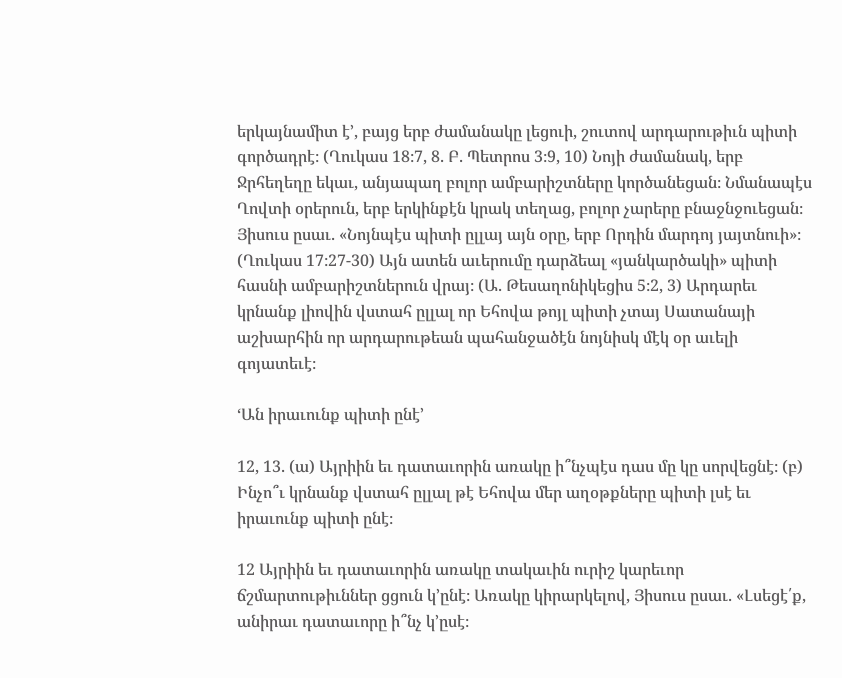երկայնամիտ է’, բայց երբ ժամանակը լեցուի, շուտով արդարութիւն պիտի գործադրէ։ (Ղուկաս 18։7, 8. Բ. Պետրոս 3։9, 10) Նոյի ժամանակ, երբ Ջրհեղեղը եկաւ, անյապաղ բոլոր ամբարիշտները կործանեցան։ Նմանապէս Ղովտի օրերուն, երբ երկինքէն կրակ տեղաց, բոլոր չարերը բնաջնջուեցան։ Յիսուս ըսաւ. «Նոյնպէս պիտի ըլլայ այն օրը, երբ Որդին մարդոյ յայտնուի»։ (Ղուկաս 17։27-30) Այն ատեն աւերումը դարձեալ «յանկարծակի» պիտի հասնի ամբարիշտներուն վրայ։ (Ա. Թեսաղոնիկեցիս 5։2, 3) Արդարեւ կրնանք լիովին վստահ ըլլալ որ Եհովա թոյլ պիտի չտայ Սատանայի աշխարհին որ արդարութեան պահանջածէն նոյնիսկ մէկ օր աւելի գոյատեւէ։

‘Ան իրաւունք պիտի ընէ’

12, 13. (ա) Այրիին եւ դատաւորին առակը ի՞նչպէս դաս մը կը սորվեցնէ։ (բ) Ինչո՞ւ կրնանք վստահ ըլլալ թէ Եհովա մեր աղօթքները պիտի լսէ եւ իրաւունք պիտի ընէ։

12 Այրիին եւ դատաւորին առակը տակաւին ուրիշ կարեւոր ճշմարտութիւններ ցցուն կ’ընէ։ Առակը կիրարկելով, Յիսուս ըսաւ. «Լսեցէ՛ք, անիրաւ դատաւորը ի՞նչ կ’ըսէ։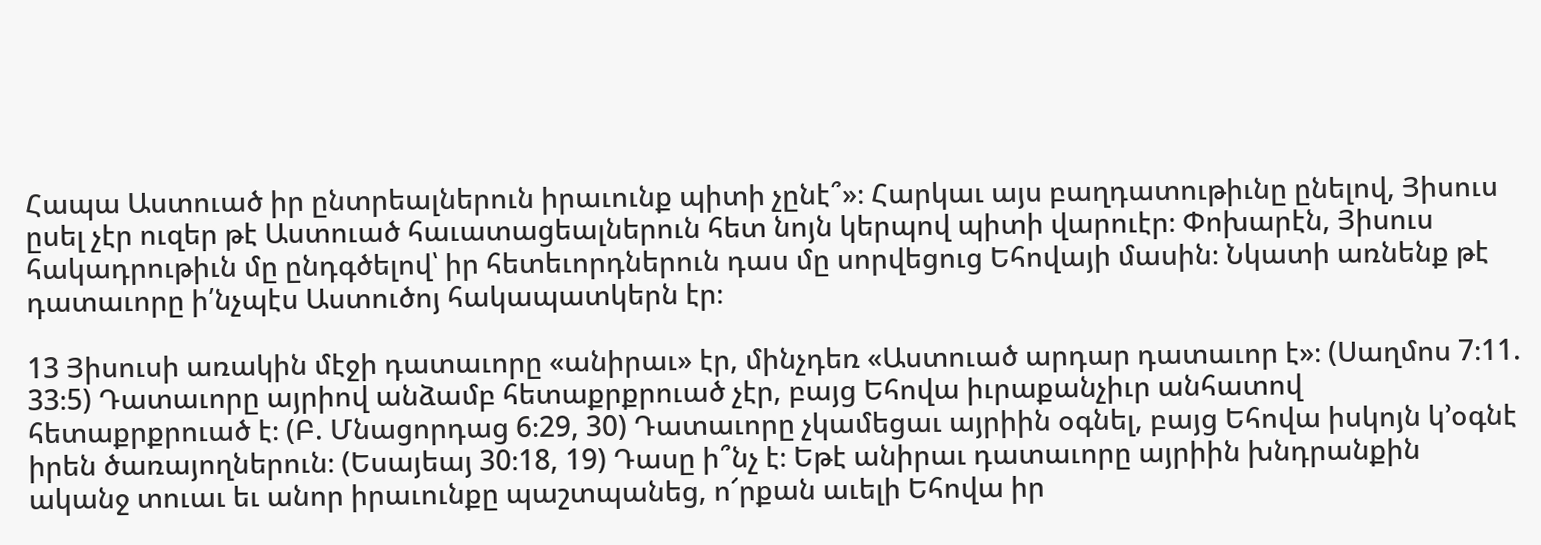Հապա Աստուած իր ընտրեալներուն իրաւունք պիտի չընէ՞»։ Հարկաւ այս բաղդատութիւնը ընելով, Յիսուս ըսել չէր ուզեր թէ Աստուած հաւատացեալներուն հետ նոյն կերպով պիտի վարուէր։ Փոխարէն, Յիսուս հակադրութիւն մը ընդգծելով՝ իր հետեւորդներուն դաս մը սորվեցուց Եհովայի մասին։ Նկատի առնենք թէ դատաւորը ի՛նչպէս Աստուծոյ հակապատկերն էր։

13 Յիսուսի առակին մէջի դատաւորը «անիրաւ» էր, մինչդեռ «Աստուած արդար դատաւոր է»։ (Սաղմոս 7։11. 33։5) Դատաւորը այրիով անձամբ հետաքրքրուած չէր, բայց Եհովա իւրաքանչիւր անհատով հետաքրքրուած է։ (Բ. Մնացորդաց 6։29, 30) Դատաւորը չկամեցաւ այրիին օգնել, բայց Եհովա իսկոյն կ’օգնէ իրեն ծառայողներուն։ (Եսայեայ 30։18, 19) Դասը ի՞նչ է։ Եթէ անիրաւ դատաւորը այրիին խնդրանքին ականջ տուաւ եւ անոր իրաւունքը պաշտպանեց, ո՜րքան աւելի Եհովա իր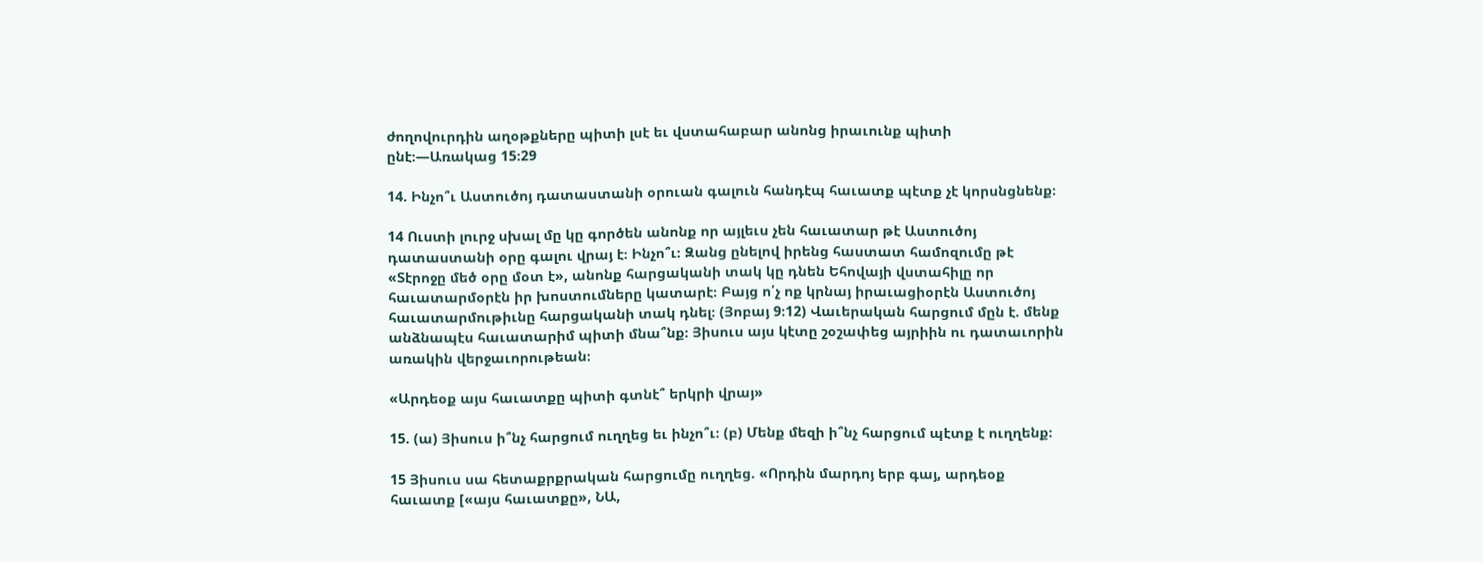ժողովուրդին աղօթքները պիտի լսէ եւ վստահաբար անոնց իրաւունք պիտի ընէ։—Առակաց 15։29

14. Ինչո՞ւ Աստուծոյ դատաստանի օրուան գալուն հանդէպ հաւատք պէտք չէ կորսնցնենք։

14 Ուստի լուրջ սխալ մը կը գործեն անոնք որ այլեւս չեն հաւատար թէ Աստուծոյ դատաստանի օրը գալու վրայ է։ Ինչո՞ւ։ Զանց ընելով իրենց հաստատ համոզումը թէ «Տէրոջը մեծ օրը մօտ է», անոնք հարցականի տակ կը դնեն Եհովայի վստահիլը որ հաւատարմօրէն իր խոստումները կատարէ։ Բայց ո՛չ ոք կրնայ իրաւացիօրէն Աստուծոյ հաւատարմութիւնը հարցականի տակ դնել։ (Յոբայ 9։12) Վաւերական հարցում մըն է. մենք անձնապէս հաւատարիմ պիտի մնա՞նք։ Յիսուս այս կէտը շօշափեց այրիին ու դատաւորին առակին վերջաւորութեան։

«Արդեօք այս հաւատքը պիտի գտնէ՞ երկրի վրայ»

15. (ա) Յիսուս ի՞նչ հարցում ուղղեց եւ ինչո՞ւ։ (բ) Մենք մեզի ի՞նչ հարցում պէտք է ուղղենք։

15 Յիսուս սա հետաքրքրական հարցումը ուղղեց. «Որդին մարդոյ երբ գայ, արդեօք հաւատք [«այս հաւատքը», ՆԱ,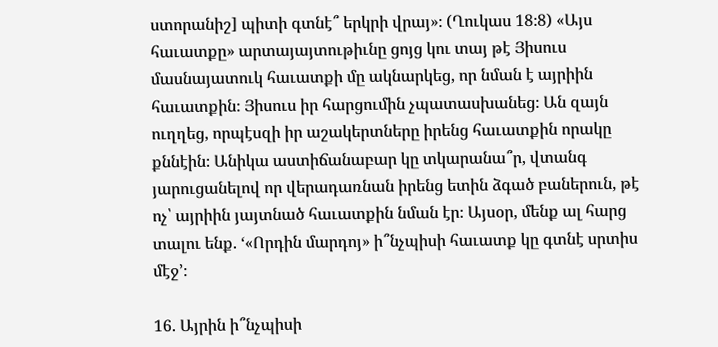ստորանիշ] պիտի գտնէ՞ երկրի վրայ»։ (Ղուկաս 18։8) «Այս հաւատքը» արտայայտութիւնը ցոյց կու տայ թէ Յիսուս մասնայատուկ հաւատքի մը ակնարկեց, որ նման է այրիին հաւատքին։ Յիսուս իր հարցումին չպատասխանեց։ Ան զայն ուղղեց, որպէսզի իր աշակերտները իրենց հաւատքին որակը քննէին։ Անիկա աստիճանաբար կը տկարանա՞ր, վտանգ յարուցանելով որ վերադառնան իրենց ետին ձգած բաներուն, թէ ոչ՝ այրիին յայտնած հաւատքին նման էր։ Այսօր, մենք ալ հարց տալու ենք. ‘«Որդին մարդոյ» ի՞նչպիսի հաւատք կը գտնէ սրտիս մէջ’։

16. Այրին ի՞նչպիսի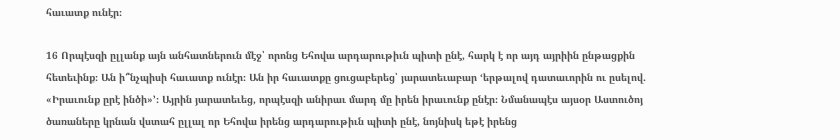հաւատք ունէր։

16 Որպէսզի ըլլանք այն անհատներուն մէջ՝ որոնց Եհովա արդարութիւն պիտի ընէ, հարկ է որ այդ այրիին ընթացքին հետեւինք։ Ան ի՞նչպիսի հաւատք ունէր։ Ան իր հաւատքը ցուցաբերեց՝ յարատեւաբար ‘երթալով դատաւորին ու ըսելով. «Իրաւունք ըրէ ինծի»’։ Այրին յարատեւեց, որպէսզի անիրաւ մարդ մը իրեն իրաւունք ընէր։ Նմանապէս այսօր Աստուծոյ ծառաները կրնան վստահ ըլլալ որ Եհովա իրենց արդարութիւն պիտի ընէ, նոյնիսկ եթէ իրենց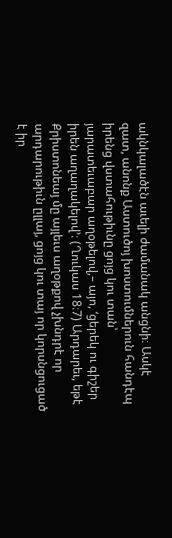ակնկալածէն աւելի ժամանակ անցնի։ Ասկէ զատ, անոնք Աստուծոյ խոստումներուն հանդէպ իրենց վստահութիւնը ցոյց կու տան՝ յարատեւաբար աղօթելով,– այո, ‘ցերեկ ու գիշեր իրեն աղաղակելով’։ (Ղուկաս 18։7) Արդարեւ, եթէ Քրիստոնեայ մը այլեւս աղօթքով չխնդրէ որ արդարութիւն ըլլայ, ցոյց կու տայ որ կորսնցուցած է իր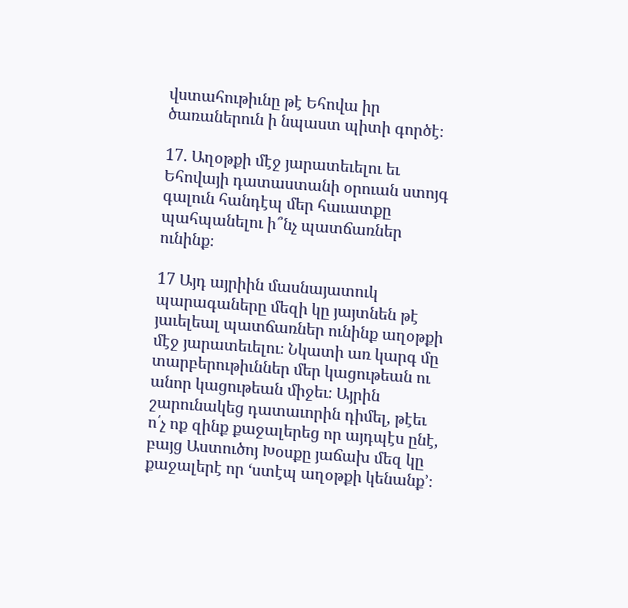վստահութիւնը թէ Եհովա իր ծառաներուն ի նպաստ պիտի գործէ։

17. Աղօթքի մէջ յարատեւելու եւ Եհովայի դատաստանի օրուան ստոյգ գալուն հանդէպ մեր հաւատքը պահպանելու ի՞նչ պատճառներ ունինք։

17 Այդ այրիին մասնայատուկ պարագաները մեզի կը յայտնեն թէ յաւելեալ պատճառներ ունինք աղօթքի մէջ յարատեւելու։ Նկատի առ կարգ մը տարբերութիւններ մեր կացութեան ու անոր կացութեան միջեւ։ Այրին շարունակեց դատաւորին դիմել, թէեւ ո՛չ ոք զինք քաջալերեց որ այդպէս ընէ, բայց Աստուծոյ Խօսքը յաճախ մեզ կը քաջալերէ որ ‘ստէպ աղօթքի կենանք’։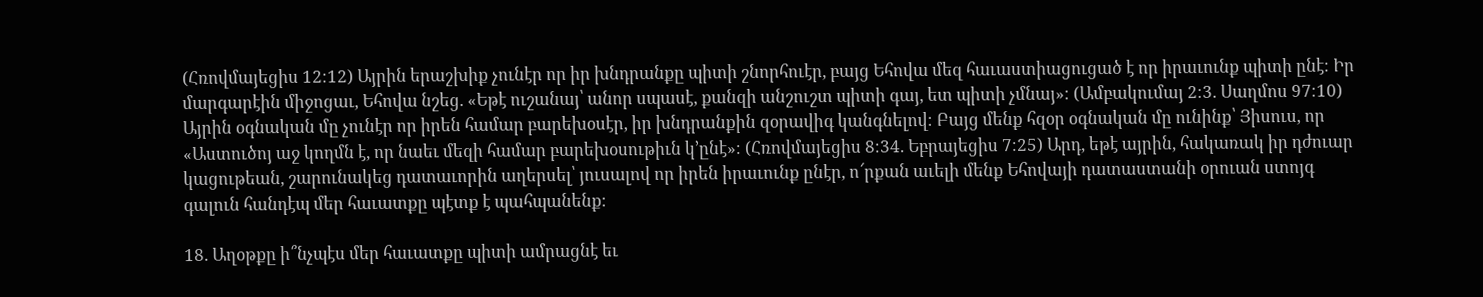(Հռովմայեցիս 12։12) Այրին երաշխիք չունէր որ իր խնդրանքը պիտի շնորհուէր, բայց Եհովա մեզ հաւաստիացուցած է որ իրաւունք պիտի ընէ։ Իր մարգարէին միջոցաւ, Եհովա նշեց. «Եթէ ուշանայ՝ անոր սպասէ, քանզի անշուշտ պիտի գայ, ետ պիտի չմնայ»։ (Ամբակումայ 2։3. Սաղմոս 97։10) Այրին օգնական մը չունէր որ իրեն համար բարեխօսէր, իր խնդրանքին զօրավիգ կանգնելով։ Բայց մենք հզօր օգնական մը ունինք՝ Յիսուս, որ «Աստուծոյ աջ կողմն է, որ նաեւ մեզի համար բարեխօսութիւն կ’ընէ»։ (Հռովմայեցիս 8։34. Եբրայեցիս 7։25) Արդ, եթէ այրին, հակառակ իր դժուար կացութեան, շարունակեց դատաւորին աղերսել՝ յուսալով որ իրեն իրաւունք ընէր, ո՜րքան աւելի մենք Եհովայի դատաստանի օրուան ստոյգ գալուն հանդէպ մեր հաւատքը պէտք է պահպանենք։

18. Աղօթքը ի՞նչպէս մեր հաւատքը պիտի ամրացնէ եւ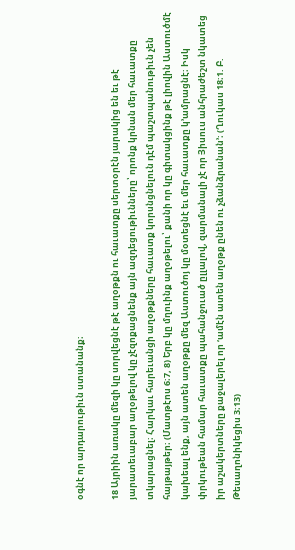օգնէ որ արդարութիւն ստանանք։

18 Այրիին առակը մեզի կը սորվեցնէ թէ աղօթքն ու հաւատքը սերտօրէն յարակից են եւ թէ յարատեւաբար աղօթելով կը չէզոքացնենք այն ազդեցութիւնները՝ որոնք կրնան մեր հաւատքը տկարացնել։ Հարկաւ հարեւանցի աղօթքները հաւատք կորսնցնելուն դէմ պաշտպանութիւն չեն հայթայթեր։ (Մատթէոս 6։7, 8) Երբ կը մղուինք աղօթելու՝ քանի որ կը գիտակցինք թէ լիովին Աստուծմէ կախեալ ենք, այն ատեն աղօթքը մեզ Աստուծոյ կը մօտեցնէ եւ մեր հաւատքը կ’ամրացնէ։ Իսկ փրկութեան համար հաւատքը պահանջուած ըլլալով, զարմանալի չէ որ Յիսուս անհրաժեշտ նկատեց իր աշակերտները քաջալերել որ ‘ամէն ատեն աղօթք ընեն ու չձանձրանան’։ (Ղուկաս 18։1. Բ. Թեսաղոնիկեցիս 3։13)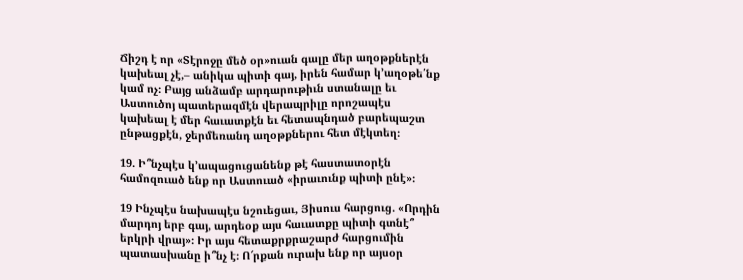Ճիշդ է որ «Տէրոջը մեծ օր»ուան գալը մեր աղօթքներէն կախեալ չէ,– անիկա պիտի գայ, իրեն համար կ’աղօթե՛նք կամ ոչ։ Բայց անձամբ արդարութիւն ստանալը եւ Աստուծոյ պատերազմէն վերապրիլը որոշապէս կախեալ է մեր հաւատքէն եւ հետապնդած բարեպաշտ ընթացքէն, ջերմեռանդ աղօթքներու հետ մէկտեղ։

19. Ի՞նչպէս կ’ապացուցանենք թէ հաստատօրէն համոզուած ենք որ Աստուած «իրաւունք պիտի ընէ»։

19 Ինչպէս նախապէս նշուեցաւ, Յիսուս հարցուց. «Որդին մարդոյ երբ գայ, արդեօք այս հաւատքը պիտի գտնէ՞ երկրի վրայ»։ Իր այս հետաքրքրաշարժ հարցումին պատասխանը ի՞նչ է։ Ո՜րքան ուրախ ենք որ այսօր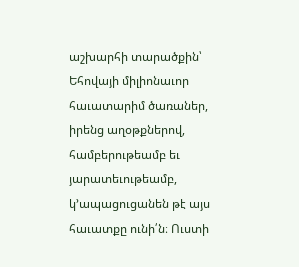աշխարհի տարածքին՝ Եհովայի միլիոնաւոր հաւատարիմ ծառաներ, իրենց աղօթքներով, համբերութեամբ եւ յարատեւութեամբ, կ’ապացուցանեն թէ այս հաւատքը ունի՛ն։ Ուստի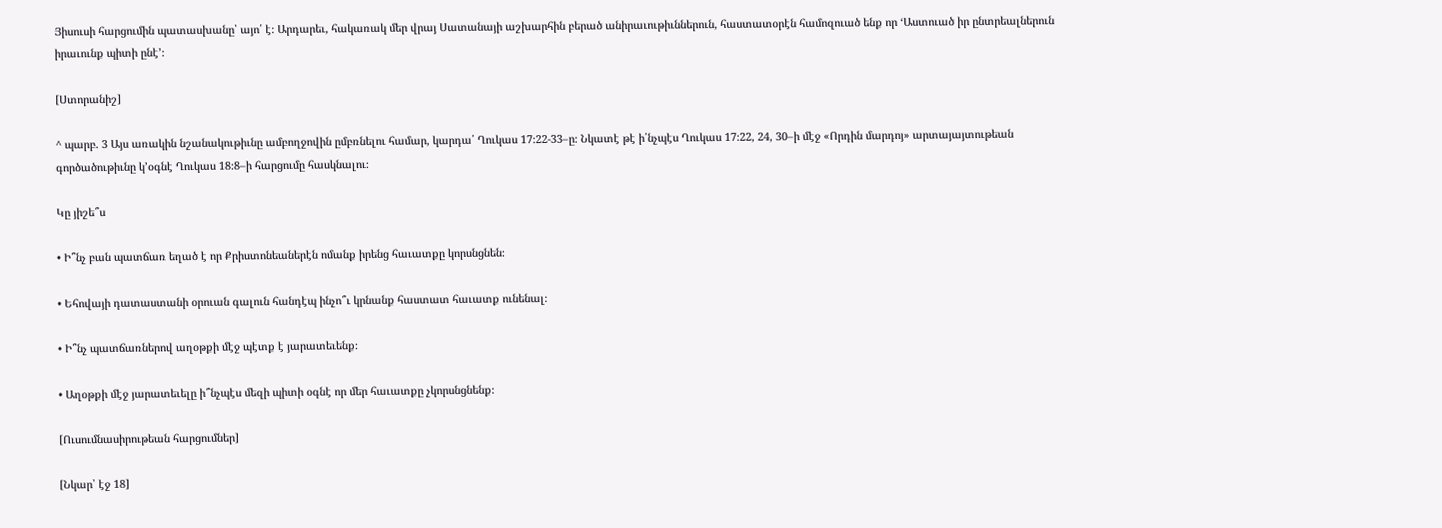Յիսուսի հարցումին պատասխանը՝ այո՛ է։ Արդարեւ, հակառակ մեր վրայ Սատանայի աշխարհին բերած անիրաւութիւններուն, հաստատօրէն համոզուած ենք որ ‘Աստուած իր ընտրեալներուն իրաւունք պիտի ընէ’։

[Ստորանիշ]

^ պարբ. 3 Այս առակին նշանակութիւնը ամբողջովին ըմբռնելու համար, կարդա՛ Ղուկաս 17։22-33–ը։ Նկատէ թէ ի՛նչպէս Ղուկաս 17։22, 24, 30–ի մէջ «Որդին մարդոյ» արտայայտութեան գործածութիւնը կ’օգնէ Ղուկաս 18։8–ի հարցումը հասկնալու։

Կը յիշե՞ս

• Ի՞նչ բան պատճառ եղած է որ Քրիստոնեաներէն ոմանք իրենց հաւատքը կորսնցնեն։

• Եհովայի դատաստանի օրուան գալուն հանդէպ ինչո՞ւ կրնանք հաստատ հաւատք ունենալ։

• Ի՞նչ պատճառներով աղօթքի մէջ պէտք է յարատեւենք։

• Աղօթքի մէջ յարատեւելը ի՞նչպէս մեզի պիտի օգնէ որ մեր հաւատքը չկորսնցնենք։

[Ուսումնասիրութեան հարցումներ]

[Նկար՝ էջ 18]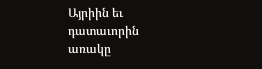Այրիին եւ դատաւորին առակը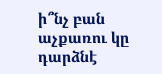ի՞նչ բան աչքառու կը դարձնէ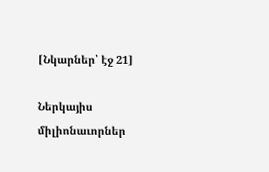[Նկարներ՝ էջ 21]

Ներկայիս միլիոնաւորներ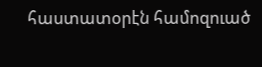հաստատօրէն համոզուած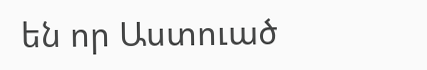են որ Աստուած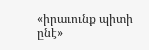«իրաւունք պիտի ընէ»